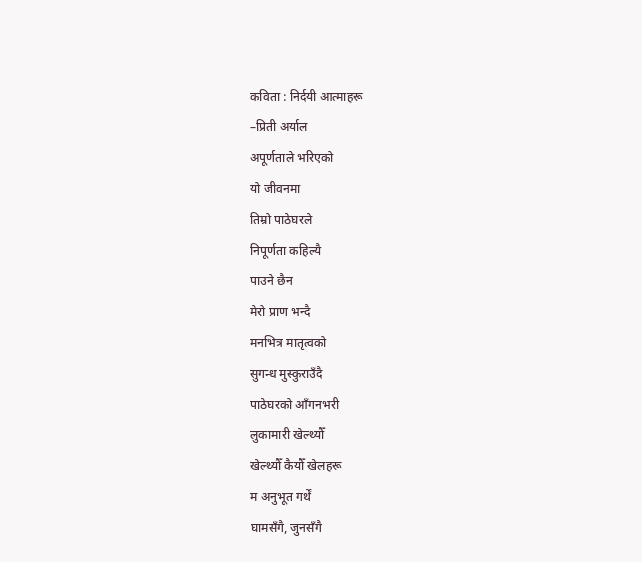कविता : निर्दयी आत्माहरू
–प्रिती अर्याल
अपूर्णताले भरिएको
यो जीवनमा
तिम्रो पाठेघरले
निपूर्णता कहिल्यै
पाउने छैन
मेरो प्राण भन्दै
मनभित्र मातृत्वको
सुगन्ध मुस्कुराउँदै
पाठेघरको आँगनभरी
लुकामारी खेल्थ्यौँ
खेल्थ्यौँ कैयौँ खेलहरू
म अनुभूत गर्थें
घामसँगै, जुनसँगै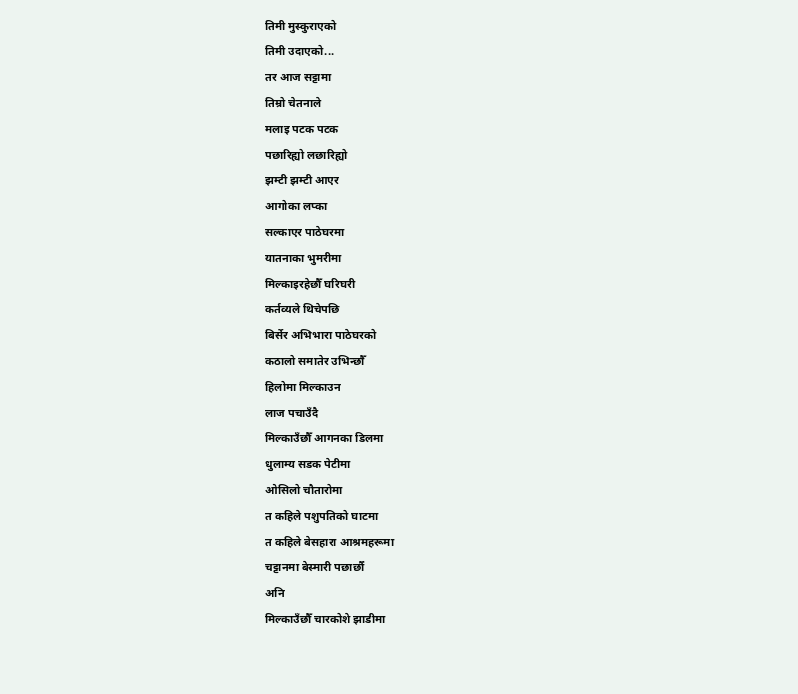तिमी मुस्कुराएको
तिमी उदाएको...
तर आज सट्टामा
तिम्रो चेतनाले
मलाइ पटक पटक
पछारिह्यो लछारिह्यो
झम्टी झम्टी आएर
आगोका लप्का
सल्काएर पाठेघरमा
यातनाका भुमरीमा
मिल्काइरहेछौँ घरिघरी
कर्तव्यले थिचेपछि
बिर्सेर अभिभारा पाठेघरको
कठालो समातेर उभिन्छौँ
हिलोमा मिल्काउन
लाज पचाउँदै
मिल्काउँछौँ आगनका डिलमा
धुलाम्य सडक पेटीमा
ओसिलो चौतारोमा
त कहिले पशुपतिको घाटमा
त कहिले बेसहारा आश्रमहरूमा
चट्टानमा बेस्मारी पछार्छौं
अनि
मिल्काउँछौँ चारकोशे झाडीमा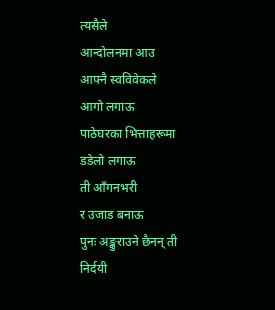त्यसैले
आन्दोलनमा आउ
आफ्नै स्वविवेकले
आगो लगाऊ
पाठेघरका भित्ताहरूमा
डडेलो लगाऊ
ती आँगनभरी
र उजाड बनाऊ
पुनः अङ्कुराउने छैनन् ती
निर्दयी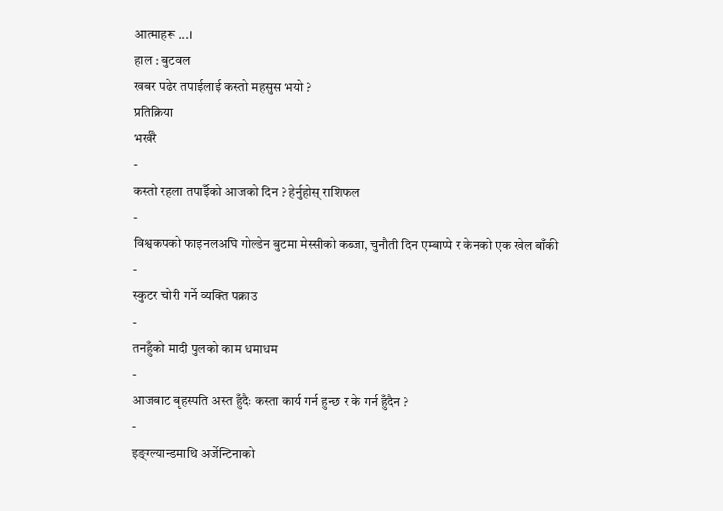आत्माहरू ...।
हाल : बुटवल
खबर पढेर तपाईलाई कस्तो महसुस भयो ?
प्रतिक्रिया
भर्खरै
-
कस्तो रहला तपाईँको आजको दिन ? हेर्नुहोस् राशिफल
-
विश्वकपको फाइनलअघि गोल्डेन बुटमा मेस्सीको कब्जा, चुनौती दिन एम्बाप्पे र केनको एक खेल बाँकी
-
स्कुटर चोरी गर्ने व्यक्ति पक्राउ
-
तनहुँको मादी पुलको काम धमाधम
-
आजबाट बृहस्पति अस्त हुँदैः कस्ता कार्य गर्न हुन्छ र के गर्न हुँदैन ?
-
इङ्ग्ल्यान्डमाथि अर्जेन्टिनाको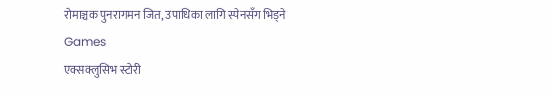रोमाञ्चक पुनरागमन जित, उपाधिका लागि स्पेनसँग भिड्ने
Games
एक्सक्लुसिभ स्टोरी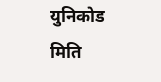युनिकोड
मिति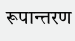रूपान्तरण